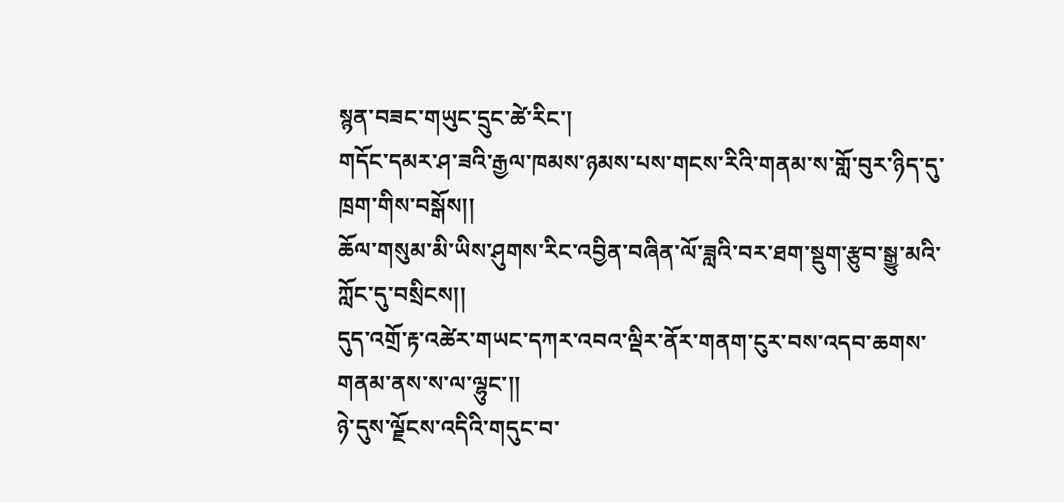སྙན་བཟང་གཡུང་དྲུང་ཚེ་རིང་།
གདོང་དམར་ཤ་ཟའི་རྒྱལ་ཁམས་ཉམས་པས་གངས་རིའི་གནམ་ས་གློ་བུར་ཉིད་དུ་ཁྲག་གིས་བསྒོས།།
ཆོལ་གསུམ་མི་ཡིས་ཤུགས་རིང་འབྱིན་བཞིན་ལོ་ཟླའི་བར་ཐག་སྡུག་རྩུབ་སྒྱུ་མའི་ཀློང་དུ་བསྲིངས།།
དུད་འགྲོ་རྟ་འཚེར་གཡང་དཀར་འབའ་ལྡིར་ནོར་གནག་ངུར་བས་འདབ་ཆགས་གནམ་ནས་ས་ལ་ལྷུང་།།
ཉེ་དུས་ལྗོངས་འདིའི་གདུང་བ་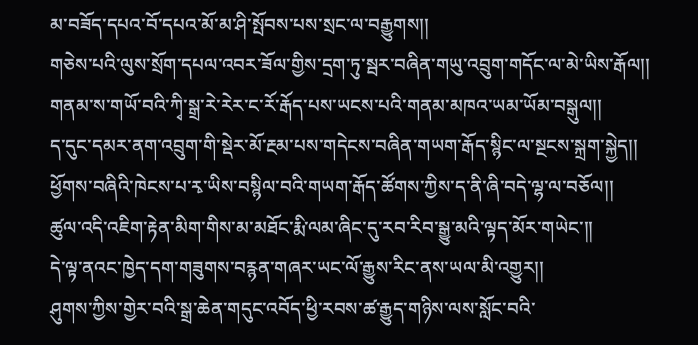མ་བཟོད་དཔའ་བོ་དཔའ་མོ་མ་ཤི་སྤོབས་པས་སྲང་ལ་བརྒྱུགས།།
གཅེས་པའི་ལུས་སྲོག་དཔལ་འབར་ཟོལ་གྱིས་དྲག་ཏུ་སྦར་བཞིན་གཡུ་འབྲུག་གདོང་ལ་མེ་ཡིས་རྒོལ།།
གནམ་ས་གཡོ་བའི་ཀྭི་སྒྲ་རེ་རེར་ང་རོ་རྒོད་པས་ཡངས་པའི་གནམ་མཁའ་ཡམ་ཡོམ་བསྒུལ།།
ད་དུང་དམར་ནག་འབྲུག་གི་སྡེར་མོ་རྔམ་པས་གདེངས་བཞིན་གཡག་རྒོད་སྙིང་ལ་སྔངས་སྐྲག་སྐྱེད།།
ཕྱོགས་བཞིའི་ཁེངས་པ་རྭ་ཡིས་བསྙིལ་བའི་གཡག་རྒོད་ཚོགས་ཀྱིས་ད་ནི་ཞི་བདེ་ལྷ་ལ་བཅོལ།།
ཚུལ་འདི་འཇིག་རྟེན་མིག་གིས་མ་མཐོང་རྨི་ལམ་ཞིང་དུ་རབ་རིབ་སྒྱུ་མའི་ལྟད་མོར་གཡེང་།།
དེ་ལྟ་ནའང་ཁྱེད་དག་གཟུགས་བརྙན་གཞར་ཡང་ལོ་རྒྱུས་རིང་ནས་ཡལ་མི་འགྱུར།།
ཤུགས་ཀྱིས་གྱེར་བའི་སྒྲ་ཆེན་གདུང་འབོད་ཕྱི་རབས་ཚ་རྒྱུད་གཉིས་ལས་སློང་བའི་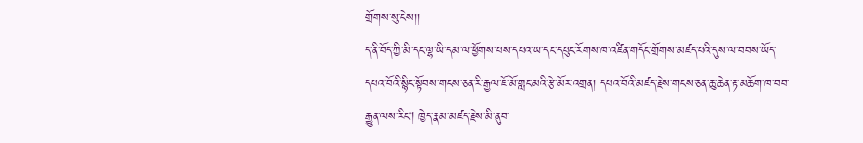གྲོགས་སུ་ངེས།།
ད་ནི་བོད་ཀྱི་མི་དང་ལྷ་ཡི་དམ་ལ་ཕྱོགས་པས་དཔའ་ཡ་དང་དཔུང་རོགས་ཁ་འཛིན་གདོང་གྲོགས་མཛད་པའི་དུས་ལ་བབས་ཡོད་
དཔའ་བོའི་སྙིང་སྟོབས་གངས་ཅན་རི་རྒྱལ་ཇོ་མོ་གླང་མའི་རྩེ་མོར་འགྲན། དཔའ་བོའི་མཛད་རྗེས་གངས་ཅན་ཆུ་ཆེན་རྟ་མཆོག་ཁ་བབ་རྒྱུན་ལས་རིང། ཁྱེད་རྣམ་མཛད་རྗེས་མི་ནུབ་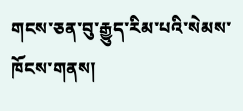གངས་ཅན་བུ་རྒྱུད་རིམ་པའི་སེམས་ཁོངས་གནས།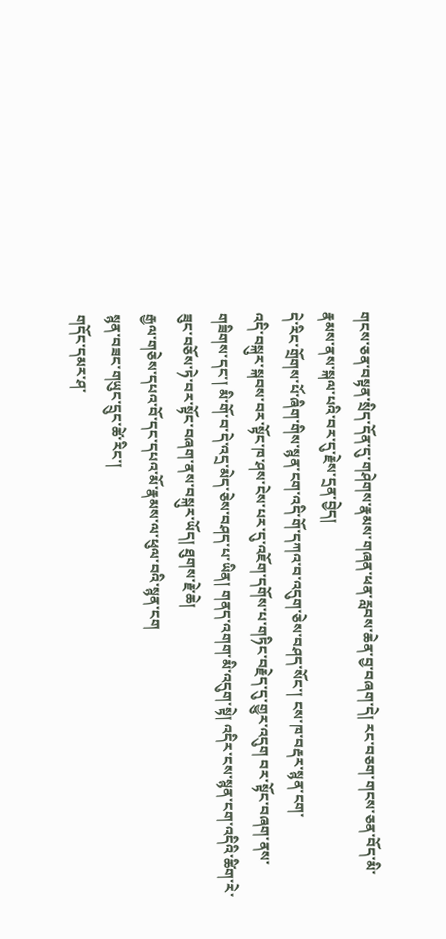གངས་ཅན་བསྟན་སྲིད་དོན་དུ་གཤེགས་རྣམས་གཞན་ཕན་རླབས་ཆེན་བྱ་བཞག་དེ། རང་བཅག་གངས་ཅན་བོད་མི་རྣམས་ནས་སྐལ་པའི་བར་དུ་རྗེས་དྲན་བྱེད།
དེ་རིང་གྲོགས་པོ་ཞིག་གིས་སྙན་ངག་འདི་གོ་དཀའ་བ་འདུག་ཅེས་བཤད་སོང་། ངས་ཁ་བརྡར་སྙན་ངག་
འདི་བསྐུར་སྐབས་བར་སྟོང་ཁ་ཤས་ངེས་པར་དུ་འཇོག་དགོས་པ་གཏིང་བརྗེད་དུ་གྱུར་འདུག བར་སྟོང་བཞག་ནས་གཟིགས་དང་། མི་གོ་བ་དེ་འདྲ་མེད་ཅེས་བཤད་པ་ཡིན། གནད་འགག་མི་འདུག་སྟེ། འདིར་ངས་སྙན་ངག་འདིའི་ཚིག་རེ་ཟུང་བཅོས་ཏེ་བར་སྟོང་བཞག་ནས་བསྐུར་ཡོད། ཐུགས་རྗེ་ཆེ།
རྒྱལ་གཅེས་དཔའ་བོ་དང་དཔའ་མོ་རྣམས་ལ་ཕུལ་བའི་སྙན་ངག
སྙན་བཟང་གཡུང་དྲུང་ཚེ་རིང་།
གདོང་དམར་ཤ་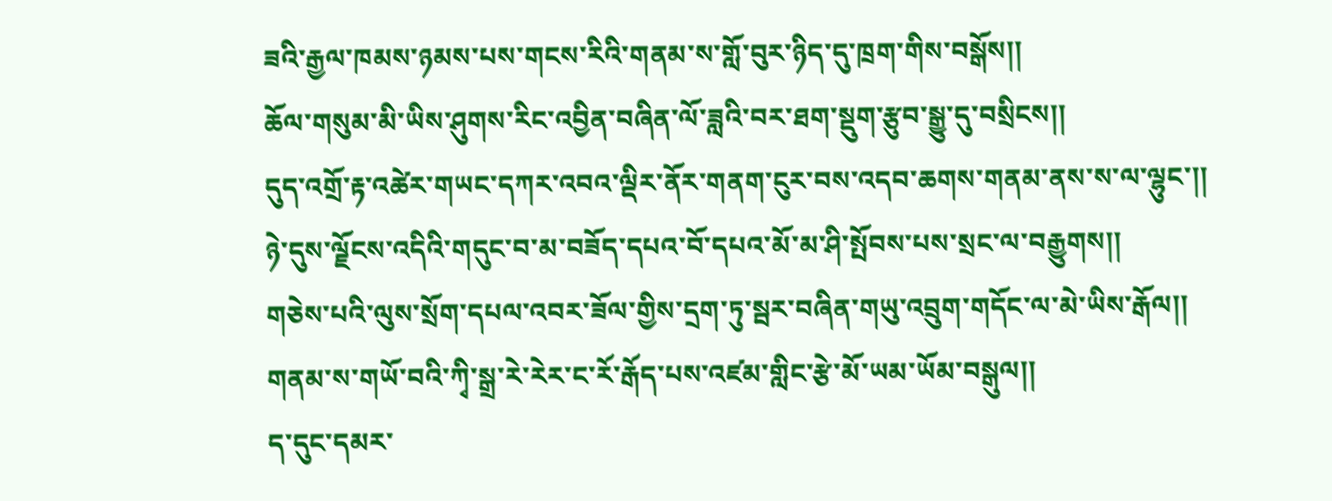ཟའི་རྒྱལ་ཁམས་ཉམས་པས་གངས་རིའི་གནམ་ས་གློ་བུར་ཉིད་དུ་ཁྲག་གིས་བསྒོས།།
ཆོལ་གསུམ་མི་ཡིས་ཤུགས་རིང་འབྱིན་བཞིན་ལོ་ཟླའི་བར་ཐག་སྡུག་རྩུབ་སྒྱུ་དུ་བསྲིངས།།
དུད་འགྲོ་རྟ་འཚེར་གཡང་དཀར་འབའ་ལྡིར་ནོར་གནག་ངུར་བས་འདབ་ཆགས་གནམ་ནས་ས་ལ་ལྷུང་།།
ཉེ་དུས་ལྗོངས་འདིའི་གདུང་བ་མ་བཟོད་དཔའ་བོ་དཔའ་མོ་མ་ཤི་སྤོབས་པས་སྲང་ལ་བརྒྱུགས།།
གཅེས་པའི་ལུས་སྲོག་དཔལ་འབར་ཟོལ་གྱིས་དྲག་ཏུ་སྦར་བཞིན་གཡུ་འབྲུག་གདོང་ལ་མེ་ཡིས་རྒོལ།།
གནམ་ས་གཡོ་བའི་ཀྭི་སྒྲ་རེ་རེར་ང་རོ་རྒོད་པས་འཛམ་གླིང་རྩེ་མོ་ཡམ་ཡོམ་བསྒུལ།།
ད་དུང་དམར་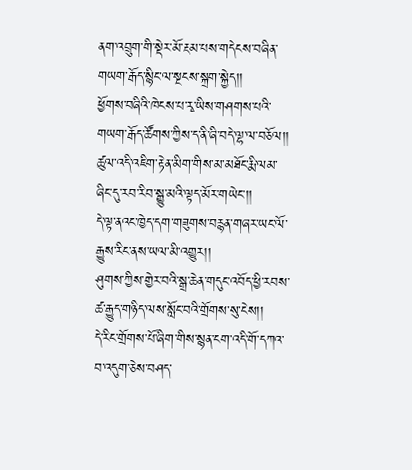ནག་འབྲུག་གི་སྡེར་མོ་རྔམ་པས་གདེངས་བཞིན་གཡག་རྒོད་སྙིང་ལ་སྔངས་སྐྲག་སྐྱེད།།
ཕྱོགས་བཞིའི་ཁེངས་པ་རྭ་ཡིས་གཤགས་པའི་གཡག་རྒོད་ཚོགས་ཀྱིས་ད་ནི་ཞི་བདེ་ལྷ་ལ་བཅོལ།།
ཚུལ་འདི་འཇིག་རྟེན་མིག་གིས་མ་མཐོང་རྨི་ལམ་ཞིང་དུ་རབ་རིབ་སྒྱུ་མའི་ལྟད་མོར་གཡེང་།།
དེ་ལྟ་ནའང་ཁྱེད་དག་གཟུགས་བརྙན་གཞར་ཡང་ལོ་རྒྱུས་རིང་ནས་ཡལ་མི་འགྱུར།།
ཤུགས་ཀྱིས་གྱེར་བའི་སྒྲ་ཆེན་གདུང་འབོད་ཕྱི་རབས་ཚ་རྒྱུད་གཉིད་ལས་སློང་བའི་གྲོགས་སུ་ངེས།།
དེ་རིང་གྲོགས་པོ་ཞིག་གིས་སྙན་ངག་འདི་གོ་དཀའ་བ་འདུག་ཅེས་བཤད་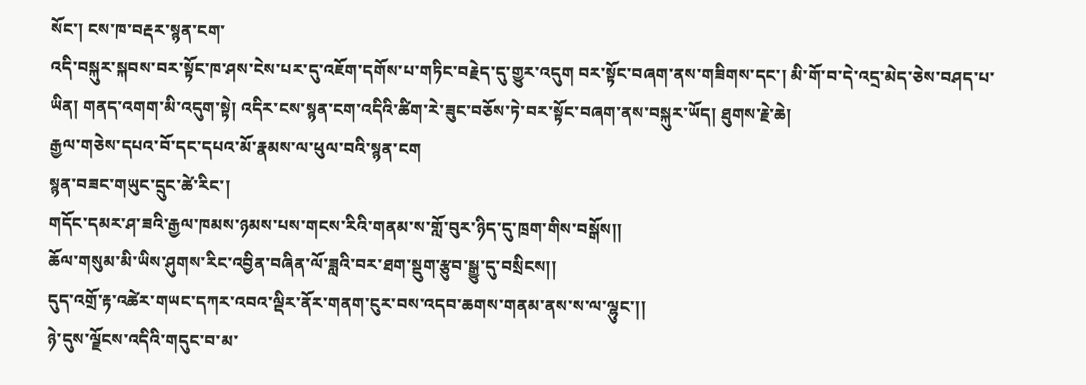སོང་། ངས་ཁ་བརྡར་སྙན་ངག་
འདི་བསྐུར་སྐབས་བར་སྟོང་ཁ་ཤས་ངེས་པར་དུ་འཇོག་དགོས་པ་གཏིང་བརྗེད་དུ་གྱུར་འདུག བར་སྟོང་བཞག་ནས་གཟིགས་དང་། མི་གོ་བ་དེ་འདྲ་མེད་ཅེས་བཤད་པ་ཡིན། གནད་འགག་མི་འདུག་སྟེ། འདིར་ངས་སྙན་ངག་འདིའི་ཚིག་རེ་ཟུང་བཅོས་ཏེ་བར་སྟོང་བཞག་ནས་བསྐུར་ཡོད། ཐུགས་རྗེ་ཆེ།
རྒྱལ་གཅེས་དཔའ་བོ་དང་དཔའ་མོ་རྣམས་ལ་ཕུལ་བའི་སྙན་ངག
སྙན་བཟང་གཡུང་དྲུང་ཚེ་རིང་།
གདོང་དམར་ཤ་ཟའི་རྒྱལ་ཁམས་ཉམས་པས་གངས་རིའི་གནམ་ས་གློ་བུར་ཉིད་དུ་ཁྲག་གིས་བསྒོས།།
ཆོལ་གསུམ་མི་ཡིས་ཤུགས་རིང་འབྱིན་བཞིན་ལོ་ཟླའི་བར་ཐག་སྡུག་རྩུབ་སྒྱུ་དུ་བསྲིངས།།
དུད་འགྲོ་རྟ་འཚེར་གཡང་དཀར་འབའ་ལྡིར་ནོར་གནག་ངུར་བས་འདབ་ཆགས་གནམ་ནས་ས་ལ་ལྷུང་།།
ཉེ་དུས་ལྗོངས་འདིའི་གདུང་བ་མ་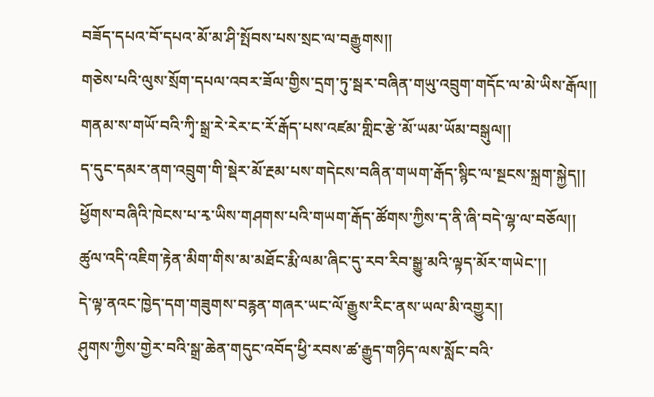བཟོད་དཔའ་བོ་དཔའ་མོ་མ་ཤི་སྤོབས་པས་སྲང་ལ་བརྒྱུགས།།
གཅེས་པའི་ལུས་སྲོག་དཔལ་འབར་ཟོལ་གྱིས་དྲག་ཏུ་སྦར་བཞིན་གཡུ་འབྲུག་གདོང་ལ་མེ་ཡིས་རྒོལ།།
གནམ་ས་གཡོ་བའི་ཀྭི་སྒྲ་རེ་རེར་ང་རོ་རྒོད་པས་འཛམ་གླིང་རྩེ་མོ་ཡམ་ཡོམ་བསྒུལ།།
ད་དུང་དམར་ནག་འབྲུག་གི་སྡེར་མོ་རྔམ་པས་གདེངས་བཞིན་གཡག་རྒོད་སྙིང་ལ་སྔངས་སྐྲག་སྐྱེད།།
ཕྱོགས་བཞིའི་ཁེངས་པ་རྭ་ཡིས་གཤགས་པའི་གཡག་རྒོད་ཚོགས་ཀྱིས་ད་ནི་ཞི་བདེ་ལྷ་ལ་བཅོལ།།
ཚུལ་འདི་འཇིག་རྟེན་མིག་གིས་མ་མཐོང་རྨི་ལམ་ཞིང་དུ་རབ་རིབ་སྒྱུ་མའི་ལྟད་མོར་གཡེང་།།
དེ་ལྟ་ནའང་ཁྱེད་དག་གཟུགས་བརྙན་གཞར་ཡང་ལོ་རྒྱུས་རིང་ནས་ཡལ་མི་འགྱུར།།
ཤུགས་ཀྱིས་གྱེར་བའི་སྒྲ་ཆེན་གདུང་འབོད་ཕྱི་རབས་ཚ་རྒྱུད་གཉིད་ལས་སློང་བའི་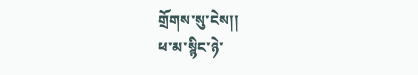གྲོགས་སུ་ངེས།།
ཕ་མ་སྙིང་ཉེ་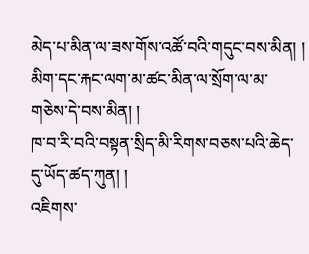མེད་པ་མིན་ལ་ཟས་གོས་འཚོ་བའི་གདུང་བས་མིན། །
མིག་དང་རྐང་ལག་མ་ཚང་མིན་ལ་སྲོག་ལ་མ་གཅེས་དེ་བས་མིན། །
ཁ་བ་རི་བའི་བསྟན་སྲིད་མི་རིགས་བཅས་པའི་ཆེད་དུ་ཡོད་ཚད་ཀུན། །
འཇིགས་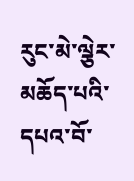རུང་མེ་ལྕེར་མཆོད་པའི་དཔའ་བོ་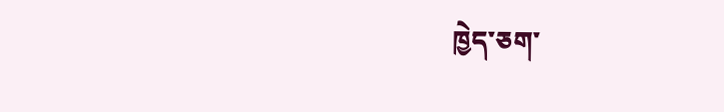ཁྱེད་ཅག་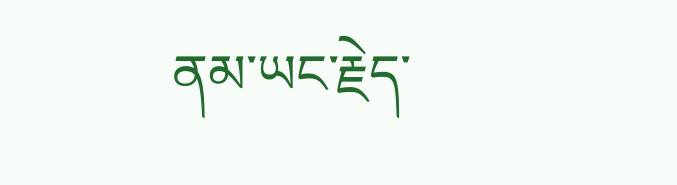ནམ་ཡང་རྗེད་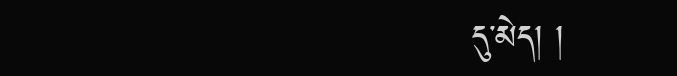དུ་མེད། །